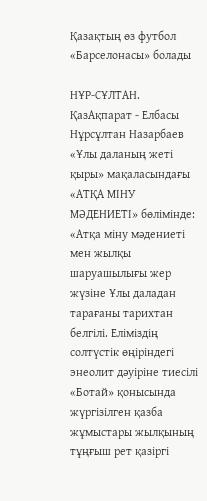Қазақтың өз футбол «Барселонасы» болады

НҰР-СҰЛТАН. ҚазАқпарат - Елбасы Нұрсұлтан Назарбаев «Ұлы даланың жеті қыры» мақаласындағы «АТҚА МІНУ МӘДЕНИЕТІ» бөлімінде: «Атқа міну мәдениеті мен жылқы шаруашылығы жер жүзіне Ұлы даладан тарағаны тарихтан белгілі. Еліміздің солтүстік өңіріндегі энеолит дәуіріне тиесілі «Ботай» қонысында жүргізілген қазба жұмыстары жылқының тұңғыш рет қазіргі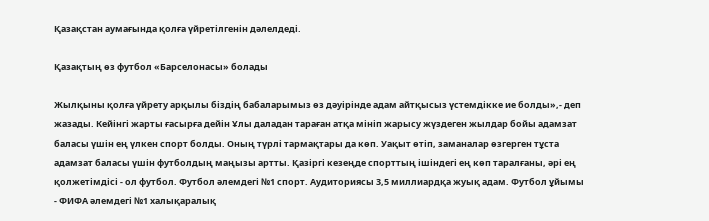Қазақстан аумағында қолға үйретілгенін дәлелдеді.

Қазақтың өз футбол «Барселонасы» болады

Жылқыны қолға үйрету арқылы біздің бабаларымыз өз дәуірінде адам айтқысыз үстемдікке ие болды»,- деп жазады. Кейінгі жарты ғасырға дейін Ұлы даладан тараған атқа мініп жарысу жүздеген жылдар бойы адамзат баласы үшін ең үлкен спорт болды. Оның түрлі тармақтары да көп. Уақыт өтіп, заманалар өзгерген тұста адамзат баласы үшін футболдың маңызы артты. Қазіргі кезеңде спорттың ішіндегі ең көп таралғаны, әрі ең қолжетімдісі - ол футбол. Футбол әлемдегі №1 спорт. Аудиториясы 3,5 миллиардқа жуық адам. Футбол ұйымы - ФИФА әлемдегі №1 халықаралық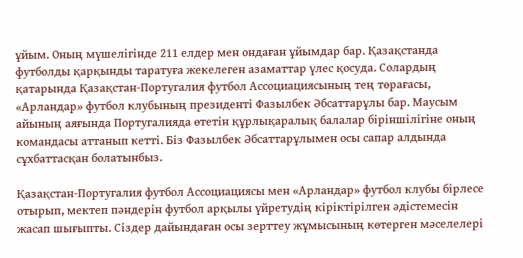ұйым. Оның мүшелігінде 211 елдер мен ондаған ұйымдар бар. Қазақстанда футболды қарқынды таратуға жекелеген азаматтар үлес қосуда. Солардың қатарында Қазақстан-Португалия футбол Ассоциациясының тең төрағасы, «Арландар» футбол клубының президенті Фазылбек Әбсаттарұлы бар. Маусым айының аяғында Португалияда өтетін құрлықаралық балалар біріншілігіне оның командасы аттанып кетті. Біз Фазылбек Әбсаттарұлымен осы сапар алдында сұхбаттасқан болатынбыз.

Қазақстан-Португалия футбол Ассоциациясы мен «Арландар» футбол клубы бірлесе отырып, мектеп пәндерін футбол арқылы үйретудің кіріктірілген әдістемесін жасап шығыпты. Сіздер дайындаған осы зерттеу жұмысының көтерген мәселелері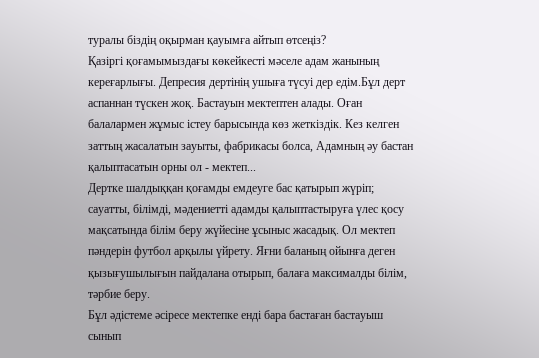туралы біздің оқырман қауымға айтып өтсеңіз?
Қазіргі қоғамымыздағы көкейкесті мәселе адам жанының кереғарлығы. Депресия дертінің ушыға түсуі дер едім.Бұл дерт аспаннан түскен жоқ. Бастауын мектептен алады. Оған балалармен жұмыс істеу барысында көз жеткіздік. Кез келген заттың жасалатын зауыты, фабрикасы болса, Адамның әу бастан қалыптасатын орны ол - мектеп...
Дертке шалдыққан қоғамды емдеуге бас қатырып жүріп; сауатты, білімді, мәдениетті адамды қалыптастыруға үлес қосу мақсатында білім беру жүйесіне ұсыныс жасадық. Ол мектеп пәндерін футбол арқылы үйрету. Яғни баланың ойынға деген қызығушылығын пайдалана отырып, балаға максималды білім, тәрбие беру.
Бұл әдістеме әсіресе мектепке енді бара бастаған бастауыш сынып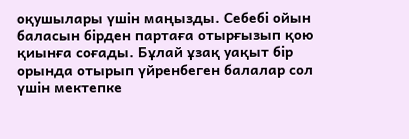оқушылары үшін маңызды. Себебі ойын баласын бірден партаға отырғызып қою қиынға соғады. Бұлай ұзақ уақыт бір орында отырып үйренбеген балалар сол үшін мектепке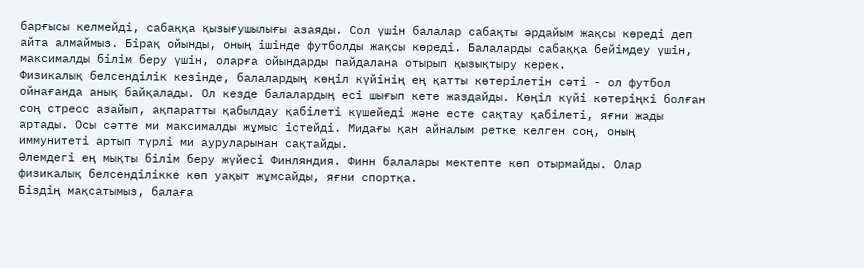барғысы келмейді, сабаққа қызығушылығы азаяды. Сол үшін балалар сабақты әрдайым жақсы көреді деп айта алмаймыз. Бірақ ойынды, оның ішінде футболды жақсы көреді. Балаларды сабаққа бейімдеу үшін, максималды білім беру үшін, оларға ойындарды пайдалана отырып қызықтыру керек.
Физикалық белсенділік кезінде, балалардың көңіл күйінің ең қатты көтерілетін сәті - ол футбол ойнағанда анық байқалады. Ол кезде балалардың есі шығып кете жаздайды. Көңіл күйі көтеріңкі болған соң стресс азайып, ақпаратты қабылдау қабілеті күшейеді және есте сақтау қабілеті, яғни жады артады. Осы сәтте ми максималды жұмыс істейді. Мидағы қан айналым ретке келген соң, оның иммунитеті артып түрлі ми ауруларынан сақтайды.
Әлемдегі ең мықты білім беру жүйесі Финляндия. Финн балалары мектепте көп отырмайды. Олар физикалық белсенділікке көп уақыт жұмсайды, яғни спортқа.
Біздің мақсатымыз, балаға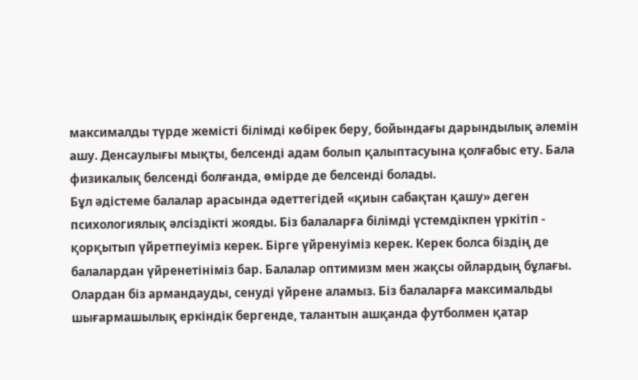максималды түрде жемісті білімді көбірек беру, бойындағы дарындылық әлемін ашу. Денсаулығы мықты, белсенді адам болып қалыптасуына қолғабыс ету. Бала физикалық белсенді болғанда, өмірде де белсенді болады.
Бұл әдістеме балалар арасында әдеттегідей «қиын сабақтан қашу» деген психологиялық әлсіздікті жояды. Біз балаларға білімді үстемдікпен үркітіп - қорқытып үйретпеуіміз керек. Бірге үйренуіміз керек. Керек болса біздің де балалардан үйренетініміз бар. Балалар оптимизм мен жақсы ойлардың бұлағы. Олардан біз армандауды, сенуді үйрене аламыз. Біз балаларға максимальды шығармашылық еркіндік бергенде, талантын ашқанда футболмен қатар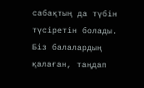сабақтың да түбін түсіретін болады. Біз балалардың қалаған, таңдап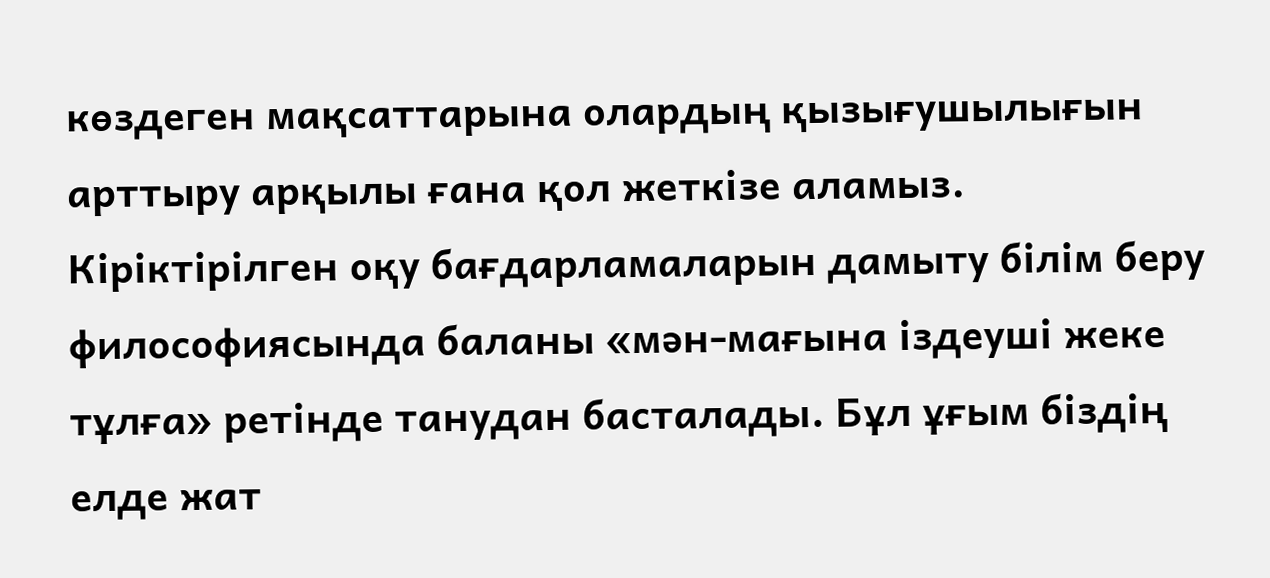көздеген мақсаттарына олардың қызығушылығын арттыру арқылы ғана қол жеткізе аламыз.
Кіріктірілген оқу бағдарламаларын дамыту білім беру философиясында баланы «мән-мағына іздеуші жеке тұлға» ретінде танудан басталады. Бұл ұғым біздің елде жат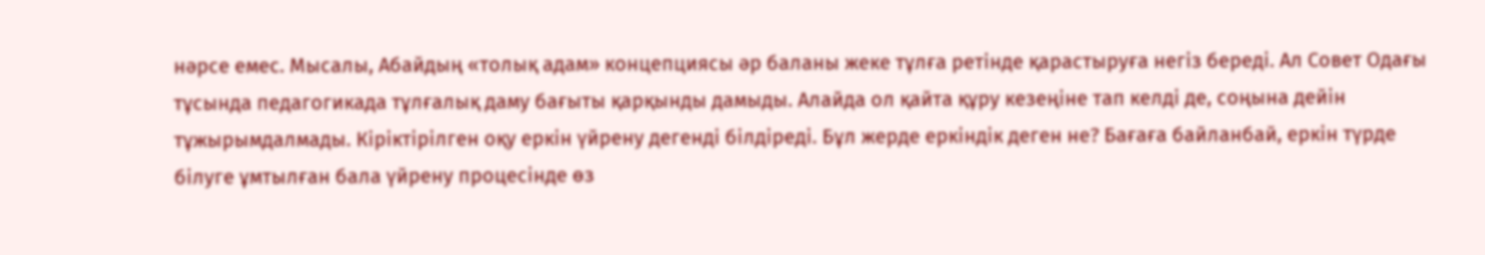нәрсе емес. Мысалы, Абайдың «толық адам» концепциясы әр баланы жеке тұлға ретінде қарастыруға негіз береді. Ал Совет Одағы тұсында педагогикада тұлғалық даму бағыты қарқынды дамыды. Алайда ол қайта құру кезеңіне тап келді де, соңына дейін тұжырымдалмады. Кіріктірілген оқу еркін үйрену дегенді білдіреді. Бұл жерде еркіндік деген не? Бағаға байланбай, еркін түрде білуге ұмтылған бала үйрену процесінде өз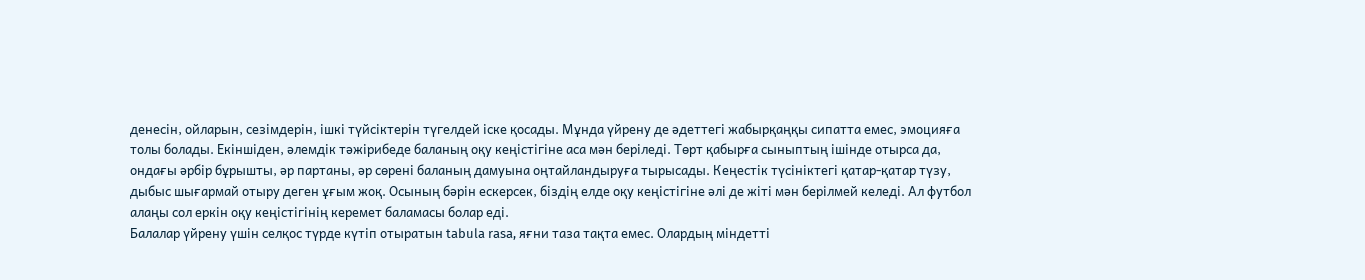денесін, ойларын, сезімдерін, ішкі түйсіктерін түгелдей іске қосады. Мұнда үйрену де әдеттегі жабырқаңқы сипатта емес, эмоцияға толы болады. Екіншіден, әлемдік тәжірибеде баланың оқу кеңістігіне аса мән беріледі. Төрт қабырға сыныптың ішінде отырса да, ондағы әрбір бұрышты, әр партаны, әр сөрені баланың дамуына оңтайландыруға тырысады. Кеңестік түсініктегі қатар-қатар түзу, дыбыс шығармай отыру деген ұғым жоқ. Осының бәрін ескерсек, біздің елде оқу кеңістігіне әлі де жіті мән берілмей келеді. Ал футбол алаңы сол еркін оқу кеңістігінің керемет баламасы болар еді.
Балалар үйрену үшін селқос түрде күтіп отыратын tabula rasa, яғни таза тақта емес. Олардың міндетті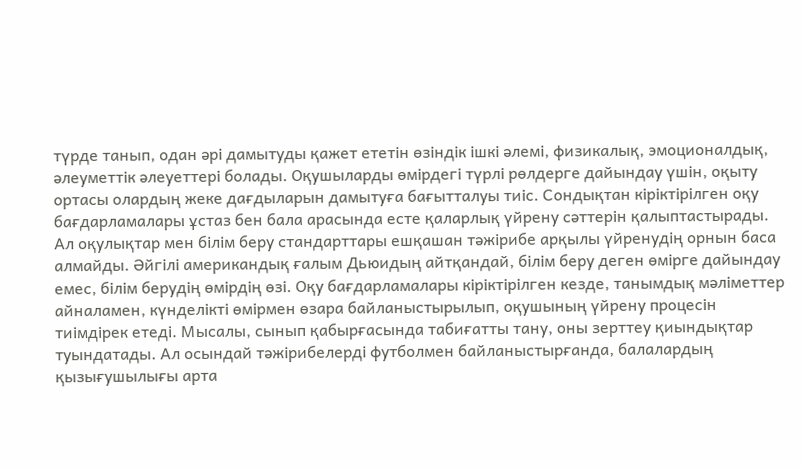түрде танып, одан әрі дамытуды қажет ететін өзіндік ішкі әлемі, физикалық, эмоционалдық, әлеуметтік әлеуеттері болады. Оқушыларды өмірдегі түрлі рөлдерге дайындау үшін, оқыту ортасы олардың жеке дағдыларын дамытуға бағытталуы тиіс. Сондықтан кіріктірілген оқу бағдарламалары ұстаз бен бала арасында есте қаларлық үйрену сәттерін қалыптастырады. Ал оқулықтар мен білім беру стандарттары ешқашан тәжірибе арқылы үйренудің орнын баса алмайды. Әйгілі американдық ғалым Дьюидың айтқандай, білім беру деген өмірге дайындау емес, білім берудің өмірдің өзі. Оқу бағдарламалары кіріктірілген кезде, танымдық мәліметтер айналамен, күнделікті өмірмен өзара байланыстырылып, оқушының үйрену процесін тиімдірек етеді. Мысалы, сынып қабырғасында табиғатты тану, оны зерттеу қиындықтар туындатады. Ал осындай тәжірибелерді футболмен байланыстырғанда, балалардың қызығушылығы арта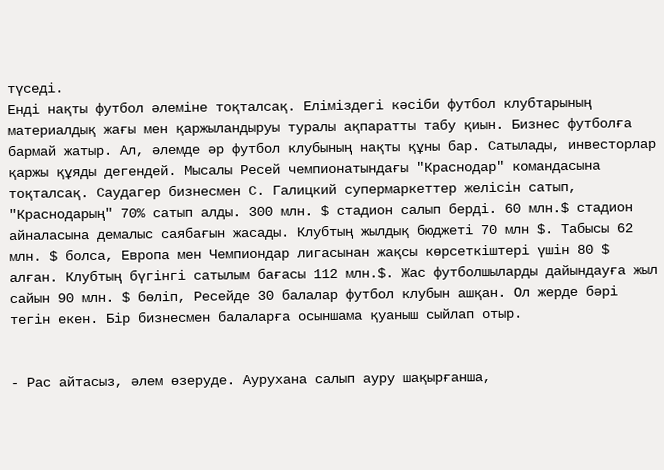түседі.
Енді нақты футбол әлеміне тоқталсақ. Еліміздегі кәсіби футбол клубтарының материалдық жағы мен қаржыландыруы туралы ақпаратты табу қиын. Бизнес футболға бармай жатыр. Ал, әлемде әр футбол клубының нақты құны бар. Сатылады, инвесторлар қаржы құяды дегендей. Мысалы Ресей чемпионатындағы "Краснодар" командасына тоқталсақ. Саудагер бизнесмен С. Галицкий супермаркеттер желісін сатып, "Краснодарың" 70% сатып алды. 300 млн. $ стадион салып берді. 60 млн.$ стадион айналасына демалыс саябағын жасады. Клубтың жылдық бюджеті 70 млн $. Табысы 62 млн. $ болса, Европа мен Чемпиондар лигасынан жақсы көрсеткіштері үшін 80 $ алған. Клубтың бүгінгі сатылым бағасы 112 млн.$. Жас футболшыларды дайындауға жыл сайын 90 млн. $ бөліп, Ресейде 30 балалар футбол клубын ашқан. Ол жерде бәрі тегін екен. Бір бизнесмен балаларға осыншама қуаныш сыйлап отыр.


- Рас айтасыз, әлем өзеруде. Аурухана салып ауру шақырғанша,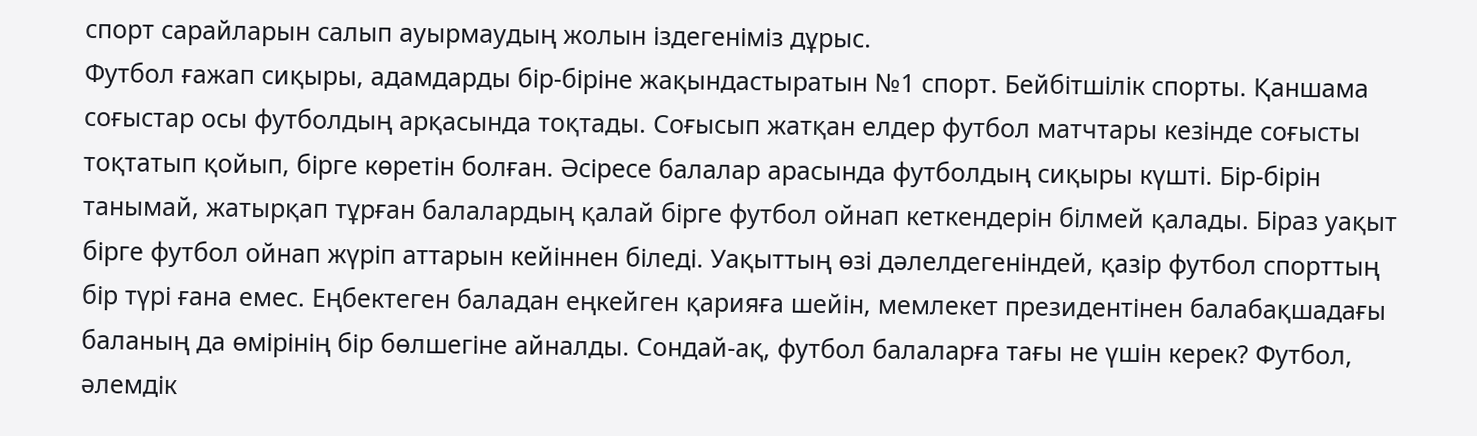спорт сарайларын салып ауырмаудың жолын іздегеніміз дұрыс.
Футбол ғажап сиқыры, адамдарды бір-біріне жақындастыратын №1 спорт. Бейбітшілік спорты. Қаншама соғыстар осы футболдың арқасында тоқтады. Соғысып жатқан елдер футбол матчтары кезінде соғысты тоқтатып қойып, бірге көретін болған. Әсіресе балалар арасында футболдың сиқыры күшті. Бір-бірін танымай, жатырқап тұрған балалардың қалай бірге футбол ойнап кеткендерін білмей қалады. Біраз уақыт бірге футбол ойнап жүріп аттарын кейіннен біледі. Уақыттың өзі дәлелдегеніндей, қазір футбол спорттың бір түрі ғана емес. Еңбектеген баладан еңкейген қарияға шейін, мемлекет президентінен балабақшадағы баланың да өмірінің бір бөлшегіне айналды. Сондай-ақ, футбол балаларға тағы не үшін керек? Футбол, әлемдік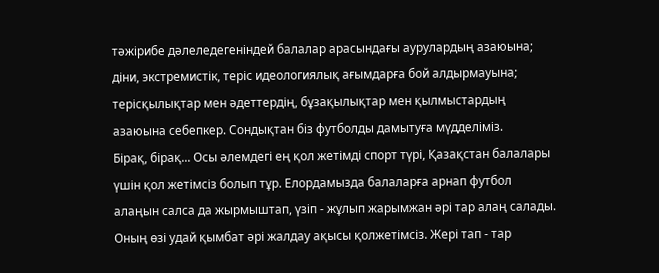тәжірибе дәлеледегеніндей балалар арасындағы аурулардың азаюына; діни, экстремистік, теріс идеологиялық ағымдарға бой алдырмауына; терісқылықтар мен әдеттердің, бұзақылықтар мен қылмыстардың азаюына себепкер. Сондықтан біз футболды дамытуға мүдделіміз.
Бірақ, бірақ... Осы әлемдегі ең қол жетімді спорт түрі, Қазақстан балалары үшін қол жетімсіз болып тұр. Елордамызда балаларға арнап футбол алаңын салса да жырмыштап, үзіп - жұлып жарымжан әрі тар алаң салады. Оның өзі удай қымбат әрі жалдау ақысы қолжетімсіз. Жері тап - тар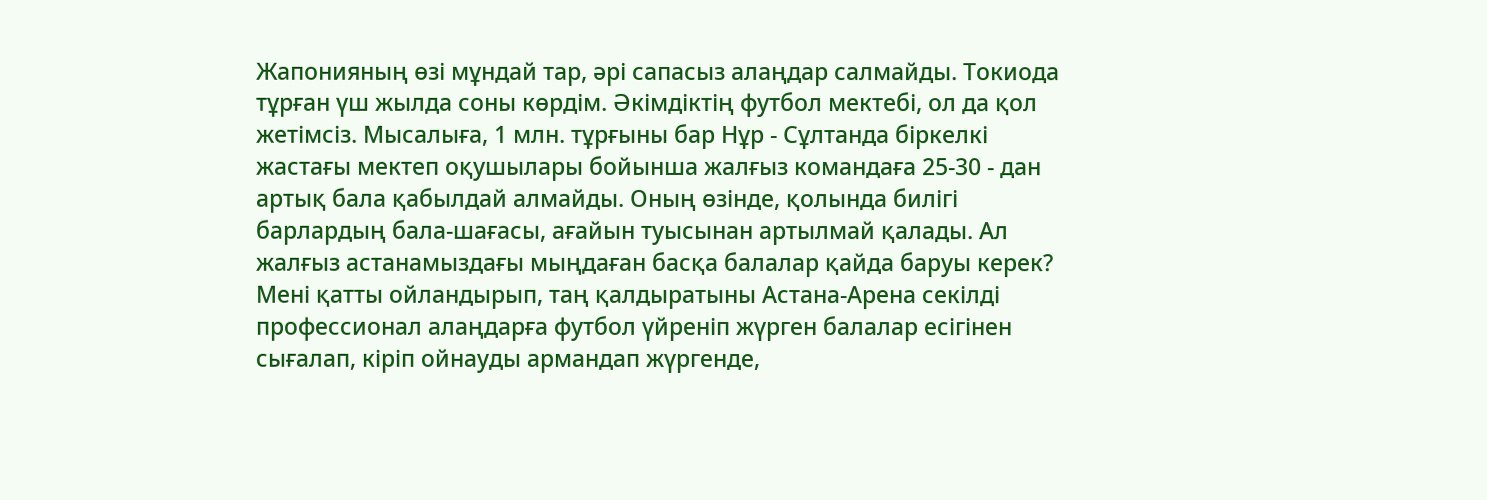Жапонияның өзі мұндай тар, әрі сапасыз алаңдар салмайды. Токиода тұрған үш жылда соны көрдім. Әкімдіктің футбол мектебі, ол да қол жетімсіз. Мысалыға, 1 млн. тұрғыны бар Нұр - Сұлтанда біркелкі жастағы мектеп оқушылары бойынша жалғыз командаға 25-30 - дан артық бала қабылдай алмайды. Оның өзінде, қолында билігі барлардың бала-шағасы, ағайын туысынан артылмай қалады. Ал жалғыз астанамыздағы мыңдаған басқа балалар қайда баруы керек? Мені қатты ойландырып, таң қалдыратыны Астана-Арена секілді профессионал алаңдарға футбол үйреніп жүрген балалар есігінен сығалап, кіріп ойнауды армандап жүргенде,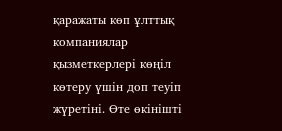қаражаты көп ұлттық компаниялар қызметкерлері көңіл көтеру үшін доп теуіп жүретіні. Өте өкінішті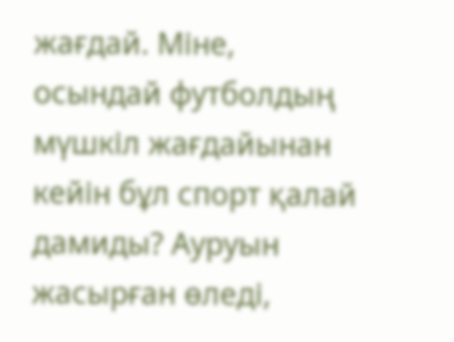жағдай. Міне, осындай футболдың мүшкіл жағдайынан кейін бұл спорт қалай дамиды? Ауруын жасырған өледі,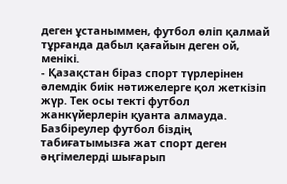деген ұстаныммен, футбол өліп қалмай тұрғанда дабыл қағайын деген ой, менікі.
- Қазақстан біраз спорт түрлерінен әлемдік биік нәтижелерге қол жеткізіп жүр. Тек осы текті футбол жанкүйерлерін қуанта алмауда. Базбіреулер футбол біздің табиғатымызға жат спорт деген әңгімелерді шығарып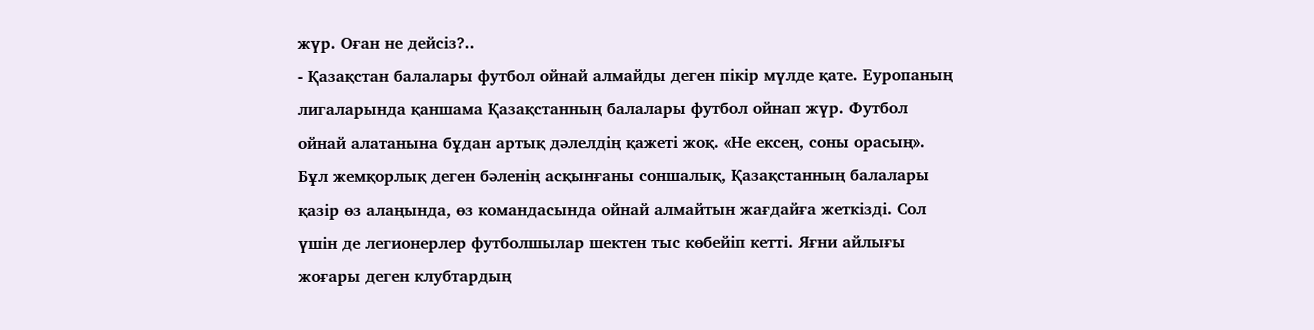жүр. Оған не дейсіз?..
- Қазақстан балалары футбол ойнай алмайды деген пікір мүлде қате. Еуропаның лигаларында қаншама Қазақстанның балалары футбол ойнап жүр. Футбол ойнай алатанына бұдан артық дәлелдің қажеті жоқ. «Не ексең, соны орасың». Бұл жемқорлық деген бәленің асқынғаны соншалық, Қазақстанның балалары қазір өз алаңында, өз командасында ойнай алмайтын жағдайға жеткізді. Сол үшін де легионерлер футболшылар шектен тыс көбейіп кетті. Яғни айлығы жоғары деген клубтардың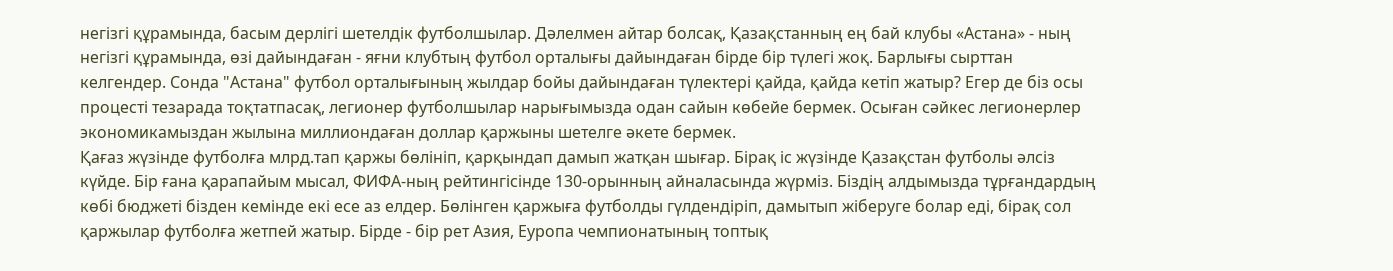негізгі құрамында, басым дерлігі шетелдік футболшылар. Дәлелмен айтар болсақ, Қазақстанның ең бай клубы «Астана» - ның негізгі құрамында, өзі дайындаған - яғни клубтың футбол орталығы дайындаған бірде бір түлегі жоқ. Барлығы сырттан келгендер. Сонда "Астана" футбол орталығының жылдар бойы дайындаған түлектері қайда, қайда кетіп жатыр? Егер де біз осы процесті тезарада тоқтатпасақ, легионер футболшылар нарығымызда одан сайын көбейе бермек. Осыған сәйкес легионерлер экономикамыздан жылына миллиондаған доллар қаржыны шетелге әкете бермек.
Қағаз жүзінде футболға млрд.тап қаржы бөлініп, қарқындап дамып жатқан шығар. Бірақ іс жүзінде Қазақстан футболы әлсіз күйде. Бір ғана қарапайым мысал, ФИФА-ның рейтингісінде 130-орынның айналасында жүрміз. Біздің алдымызда тұрғандардың көбі бюджеті бізден кемінде екі есе аз елдер. Бөлінген қаржыға футболды гүлдендіріп, дамытып жіберуге болар еді, бірақ сол қаржылар футболға жетпей жатыр. Бірде - бір рет Азия, Еуропа чемпионатының топтық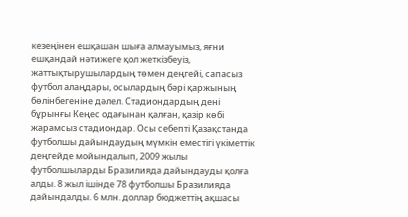кезеңінен ешқашан шыға алмауымыз, яғни ешқандай нәтижеге қол жеткізбеуіз, жаттықтырушылардың төмен деңгейі, сапасыз футбол алаңдары, осылардың бәрі қаржының бөлінбегеніне дәлел. Стадиондардың дені бұрынғы Кеңес одағынан қалған, қазір көбі жарамсыз стадиондар. Осы себепті Қазақстанда футболшы дайындаудың мүмкін еместігі үкіметтік деңгейде мойындалып, 2009 жылы футболшыларды Бразилияда дайындауды қолға алды. 8 жыл ішінде 78 футболшы Бразилияда дайындалды. 6 млн. доллар бюджеттің ақшасы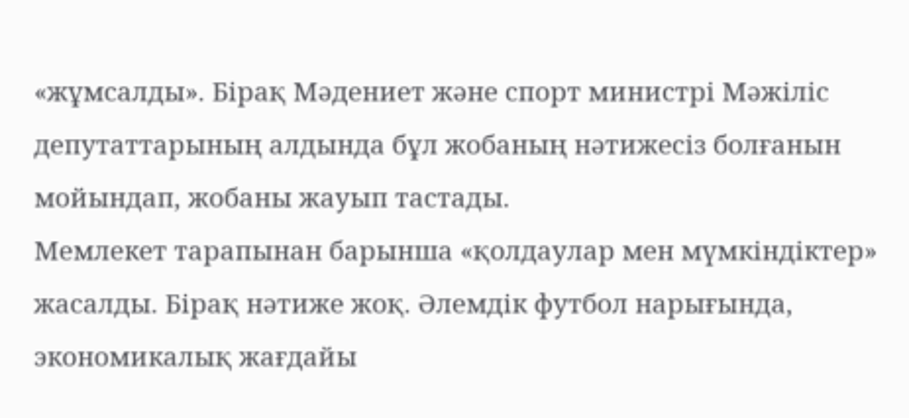«жұмсалды». Бірақ Мәдениет және спорт министрі Мәжіліс депутаттарының алдында бұл жобаның нәтижесіз болғанын мойындап, жобаны жауып тастады.
Мемлекет тарапынан барынша «қолдаулар мен мүмкіндіктер» жасалды. Бірақ нәтиже жоқ. Әлемдік футбол нарығында, экономикалық жағдайы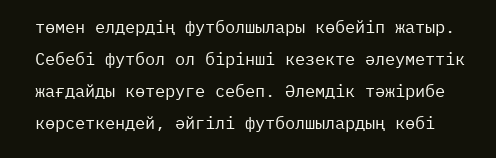төмен елдердің футболшылары көбейіп жатыр. Себебі футбол ол бірінші кезекте әлеуметтік жағдайды көтеруге себеп. Әлемдік тәжірибе көрсеткендей, әйгілі футболшылардың көбі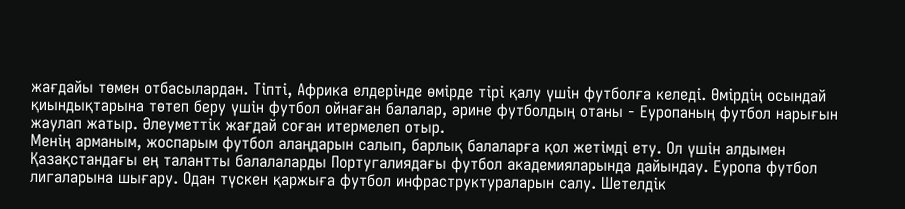жағдайы төмен отбасылардан. Тіпті, Африка елдерінде өмірде тірі қалу үшін футболға келеді. Өмірдің осындай қиындықтарына төтеп беру үшін футбол ойнаған балалар, әрине футболдың отаны - Еуропаның футбол нарығын жаулап жатыр. Әлеуметтік жағдай соған итермелеп отыр.
Менің арманым, жоспарым футбол алаңдарын салып, барлық балаларға қол жетімді ету. Ол үшін алдымен Қазақстандағы ең талантты балалаларды Португалиядағы футбол академияларында дайындау. Еуропа футбол лигаларына шығару. Одан түскен қаржыға футбол инфраструктураларын салу. Шетелдік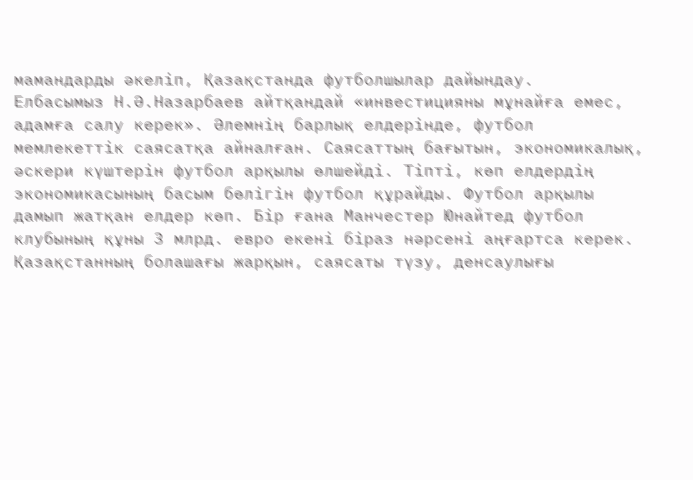мамандарды әкеліп, Қазақстанда футболшылар дайындау.
Елбасымыз Н.Ә.Назарбаев айтқандай «инвестицияны мұнайға емес, адамға салу керек». Әлемнің барлық елдерінде, футбол мемлекеттік саясатқа айналған. Саясаттың бағытын, экономикалық, әскери күштерін футбол арқылы өлшейді. Тіпті, көп елдердің экономикасының басым бөлігін футбол құрайды. Футбол арқылы дамып жатқан елдер көп. Бір ғана Манчестер Юнайтед футбол клубының құны 3 млрд. евро екені біраз нәрсені аңғартса керек. Қазақстанның болашағы жарқын, саясаты түзу, денсаулығы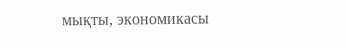мықты, экономикасы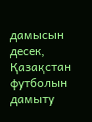дамысын десек, Қазақстан футболын дамыту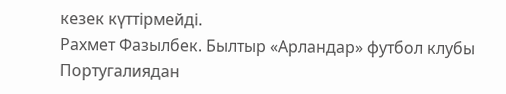кезек күттірмейді.
Рахмет Фазылбек. Былтыр «Арландар» футбол клубы Португалиядан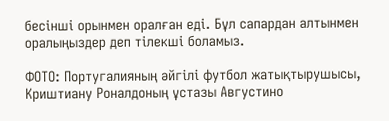бесінші орынмен оралған еді. Бұл сапардан алтынмен оралыңыздер деп тілекші боламыз.

ФОТО: Португалияның әйгілі футбол жатықтырушысы, Криштиану Роналдоның ұстазы Августино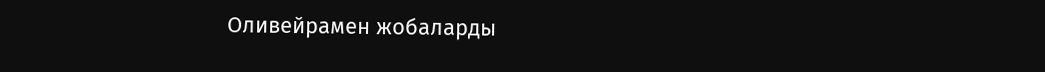Оливейрамен жобаларды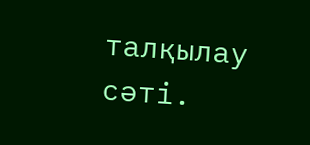талқылау сәті.